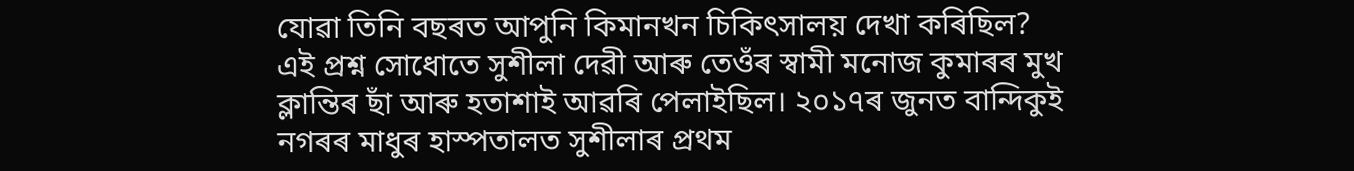যোৱা তিনি বছৰত আপুনি কিমানখন চিকিৎসালয় দেখা কৰিছিল?
এই প্ৰশ্ন সোধোতে সুশীলা দেৱী আৰু তেওঁৰ স্বামী মনোজ কুমাৰৰ মুখ ক্লান্তিৰ ছাঁ আৰু হতাশাই আৱৰি পেলাইছিল। ২০১৭ৰ জুনত বান্দিকুই নগৰৰ মাধুৰ হাস্পতালত সুশীলাৰ প্ৰথম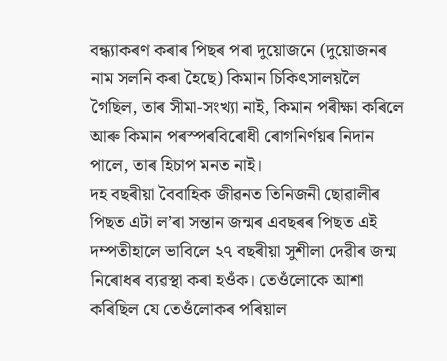বন্ধ্যাকৰণ কৰাৰ পিছৰ পৰা দুয়োজনে (দুয়োজনৰ নাম সলনি কৰা হৈছে) কিমান চিকিৎসালয়লৈ গৈছিল, তাৰ সীমা-সংখ্যা নাই, কিমান পৰীক্ষা কৰিলে আৰু কিমান পৰস্পৰবিৰোধী ৰোগনিৰ্ণয়ৰ নিদান পালে, তাৰ হিচাপ মনত নাই।
দহ বছৰীয়া বৈবাহিক জীৱনত তিনিজনী ছোৱালীৰ পিছত এটা ল’ৰা সন্তান জন্মৰ এবছৰৰ পিছত এই দম্পতীহালে ভাবিলে ২৭ বছৰীয়া সুশীলা দেৱীৰ জন্ম নিৰোধৰ ব্যৱস্থা কৰা হওঁক। তেওঁলোকে আশা কৰিছিল যে তেওঁলোকৰ পৰিয়াল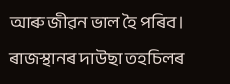আৰু জীৱন ভাল হৈ পৰিব। ৰাজস্থানৰ দাউছা তহচিলৰ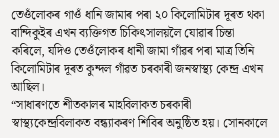তেওঁলোকৰ গাওঁ ধানি জামাৰ পৰা ২০ কিলোমিটাৰ দূৰত থকা বান্দিকুইৰ এখন ব্যক্তিগত চিকিৎসালয়লৈ যোৱাৰ চিন্তা কৰিলে, যদিও তেওঁলোকৰ ধানী জামা গাঁৱৰ পৰা মাত্ৰ তিনি কিলোমিটাৰ দূৰত কুন্দল গাঁৱত চৰকাৰী জনস্বাস্থ্য কেন্দ্ৰ এখন আছিল।
“সাধাৰণতে শীতকালৰ মাহবিলাকত চৰকাৰী স্বাস্থ্যকেন্দ্ৰবিলাকত বন্ধ্যাকৰণ শিবিৰ অনুষ্ঠিত হয়। সোনকালে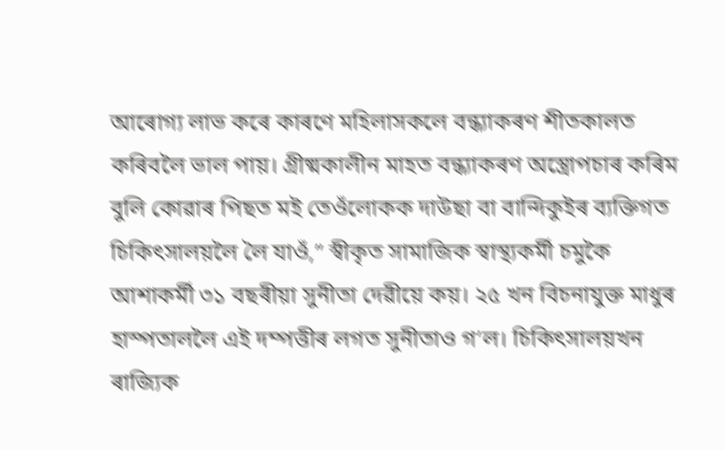আৰোগ্য লাভ কৰে কাৰণে মহিলাসকলে বন্ধ্যাকৰণ শীতকালত কৰিবলৈ ভাল পায়। গ্ৰীষ্মকালীন মাহত বন্ধ্যাকৰণ অস্ত্ৰোপচাৰ কৰিম বুলি কোৱাৰ পিছত মই তেওঁলোকক দাউছা বা বান্দিকুইৰ ব্যক্তিগত চিকিৎসালয়লৈ লৈ যাওঁ,” স্বীকৃত সামাজিক স্বাস্থ্যকৰ্মী চমুকৈ আশাকৰ্মী ৩১ বছৰীয়া সুনীতা দেৱীয়ে কয়। ২৫ খন বিচনাযুক্ত মাধুৰ হাস্পতাললৈ এই দম্পত্তীৰ লগত সুনীতাও গ’ল। চিকিৎসালয়খন ৰাজ্যিক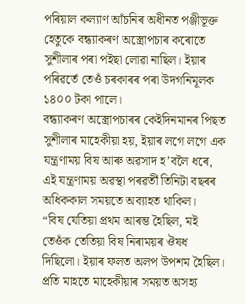পৰিয়াল কল্যাণ আঁচনিৰ অধীনত পঞ্জীভূক্ত হেতুকে বন্ধ্যাকৰণ অস্ত্ৰোপচাৰ কৰোতে সুশীলাৰ পৰা পইছা লোৱা নাছিল। ইয়াৰ পৰিৱৰ্তে তেওঁ চৰকাৰৰ পৰা উদগনিমূলক ১৪০০ টকা পালে।
বন্ধ্যাকৰণ অস্ত্ৰোপচাৰৰ কেইদিনমানৰ পিছত সুশীলাৰ মাহেকীয়া হয়, ইয়াৰ লগে লগে এক যন্ত্ৰণাময় বিষ আৰু অৱসাদ হ’বলৈ ধৰে, এই যন্ত্ৰণাময় অৱস্থা পৰৱৰ্তী তিনিটা বছৰৰ অধিককাল সময়তে অব্যাহত থাকিল।
“বিষ যেতিয়া প্ৰথম আৰম্ভ হৈছিল, মই তেওঁক তেতিয়া বিষ নিৰাময়ৰ ঔষধ দিছিলো। ইয়াৰ ফলত অলপ উপশম হৈছিল। প্ৰতি মাহতে মাহেকীয়াৰ সময়ত অসহ্য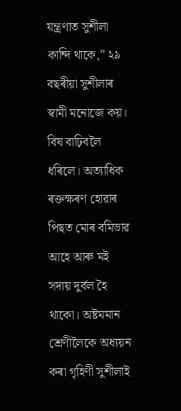যন্ত্ৰণাত সুশীলা কান্দি থাকে,” ২৯ বছৰীয়া সুশীলাৰ স্বামী মনোজে কয়।
বিষ বাঢ়িবলৈ ধৰিলে। অত্যাধিক ৰক্তক্ষৰণ হোৱাৰ পিছত মোৰ বমিভাৱ আহে আৰু মই সদায় দুৰ্বল হৈ থাকো। অষ্টমমান শ্ৰেণীলৈকে অধ্যয়ন কৰা গৃহিণী সুশীলাই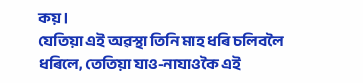কয়।
যেতিয়া এই অৱস্থা তিনি মাহ ধৰি চলিবলৈ ধৰিলে, তেতিয়া যাও-নাযাওকৈ এই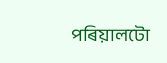পৰিয়ালটো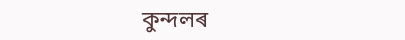কুন্দলৰ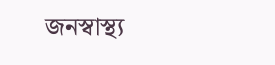জনস্বাস্থ্য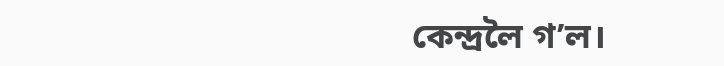কেন্দ্ৰলৈ গ’ল।